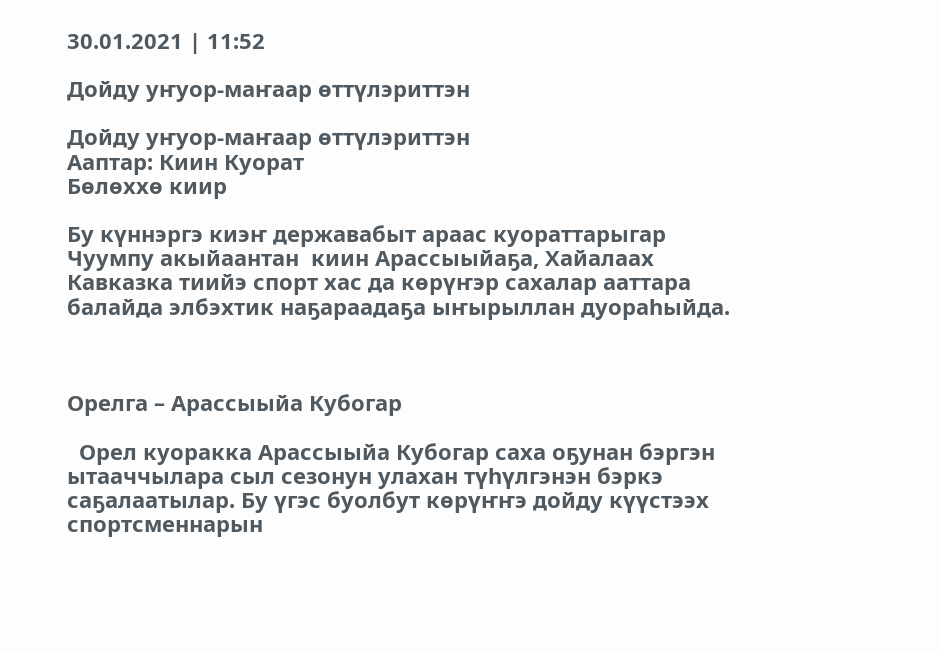30.01.2021 | 11:52

Дойду уҥуор-маҥаар өттүлэриттэн

Дойду уҥуор-маҥаар өттүлэриттэн
Ааптар: Киин Куорат
Бөлөххө киир

Бу күннэргэ киэҥ державабыт араас куораттарыгар Чуумпу акыйаантан  киин Арассыыйаҕа, Хайалаах Кавказка тиийэ спорт хас да көрүҥэр сахалар ааттара балайда элбэхтик наҕараадаҕа ыҥырыллан дуораһыйда.



Орелга – Арассыыйа Кубогар

  Орел куоракка Арассыыйа Кубогар саха оҕунан бэргэн ытааччылара сыл сезонун улахан түһүлгэнэн бэркэ саҕалаатылар. Бу үгэс буолбут көрүҥҥэ дойду күүстээх спортсменнарын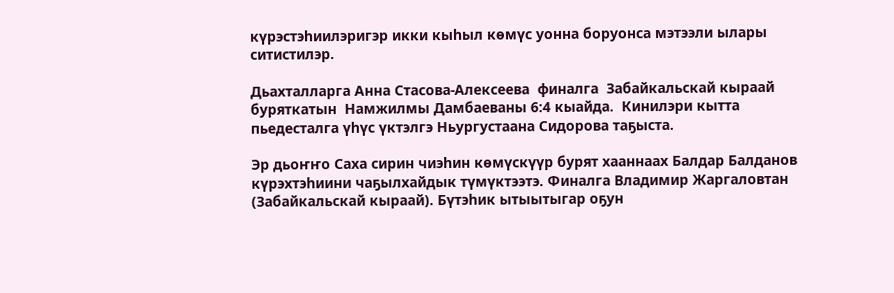күрэстэһиилэригэр икки кыһыл көмүс уонна боруонса мэтээли ылары ситистилэр.

Дьахталларга Анна Стасова-Алексеева  финалга  Забайкальскай кыраай буряткатын  Намжилмы Дамбаеваны 6:4 кыайда.  Кинилэри кытта пьедесталга үһүс үктэлгэ Ньургустаана Сидорова таҕыста.

Эр дьоҥҥо Саха сирин чиэһин көмүскүүр бурят хааннаах Балдар Балданов күрэхтэһиини чаҕылхайдык түмүктээтэ. Финалга Владимир Жаргаловтан (Забайкальскай кыраай). Бүтэһик ытыытыгар оҕун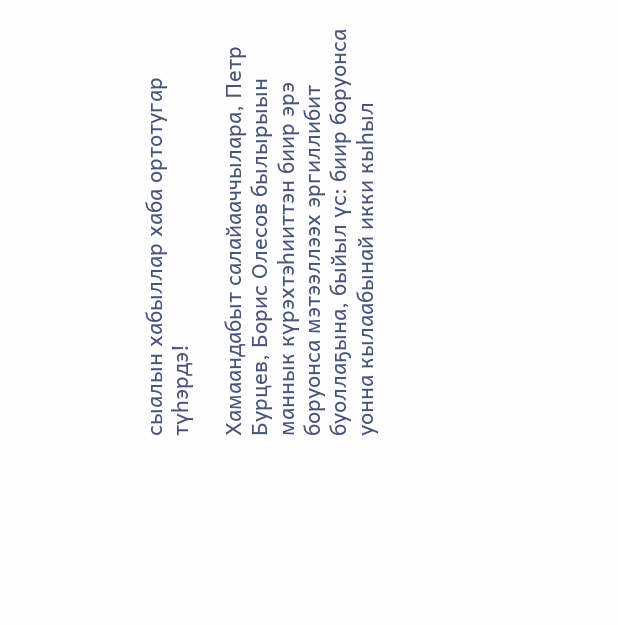сыалын хабыллар хаба ортотугар түһэрдэ!

Хамаандабыт салайааччылара, Петр Бурцев, Борис Олесов былырыын маннык күрэхтэһииттэн биир эрэ боруонса мэтээллээх эргиллибит буоллаҕына, быйыл үс: биир боруонса  уонна кылаабынай икки кыһыл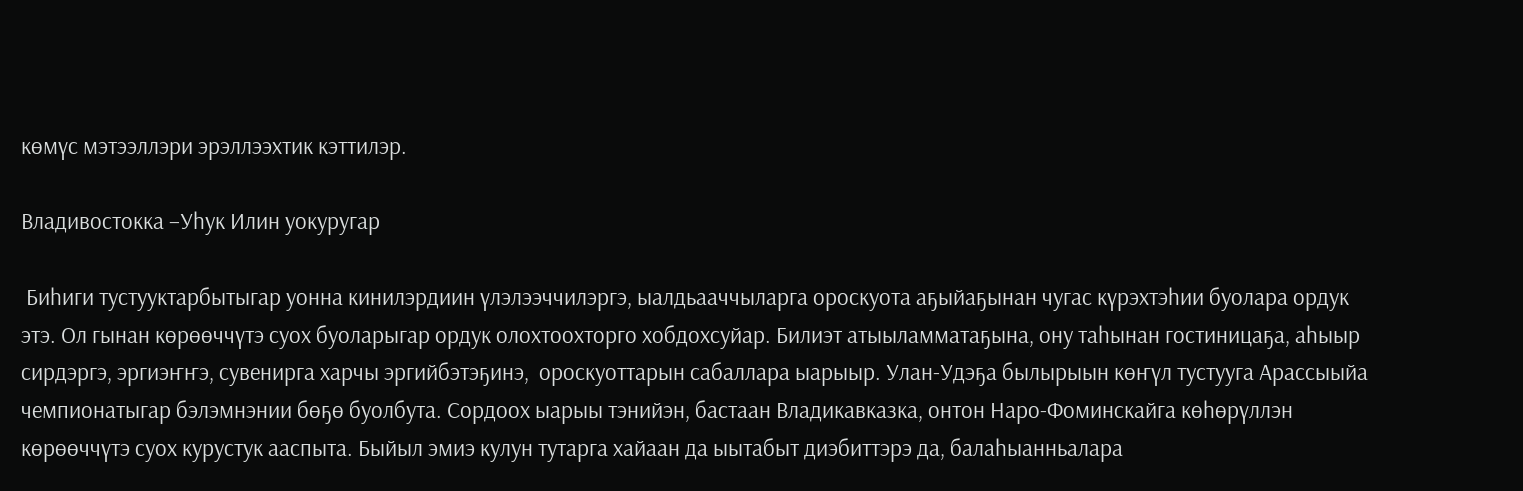көмүс мэтээллэри эрэллээхтик кэттилэр.

Владивостокка –Уһук Илин уокуругар

 Биһиги тустууктарбытыгар уонна кинилэрдиин үлэлээччилэргэ, ыалдьааччыларга ороскуота аҕыйаҕынан чугас күрэхтэһии буолара ордук этэ. Ол гынан көрөөччүтэ суох буоларыгар ордук олохтоохторго хобдохсуйар. Билиэт атыыламматаҕына, ону таһынан гостиницаҕа, аһыыр сирдэргэ, эргиэҥҥэ, сувенирга харчы эргийбэтэҕинэ,  ороскуоттарын сабаллара ыарыыр. Улан-Удэҕа былырыын көҥүл тустууга Арассыыйа чемпионатыгар бэлэмнэнии бөҕө буолбута. Сордоох ыарыы тэнийэн, бастаан Владикавказка, онтон Наро-Фоминскайга көһөрүллэн көрөөччүтэ суох курустук ааспыта. Быйыл эмиэ кулун тутарга хайаан да ыытабыт диэбиттэрэ да, балаһыанньалара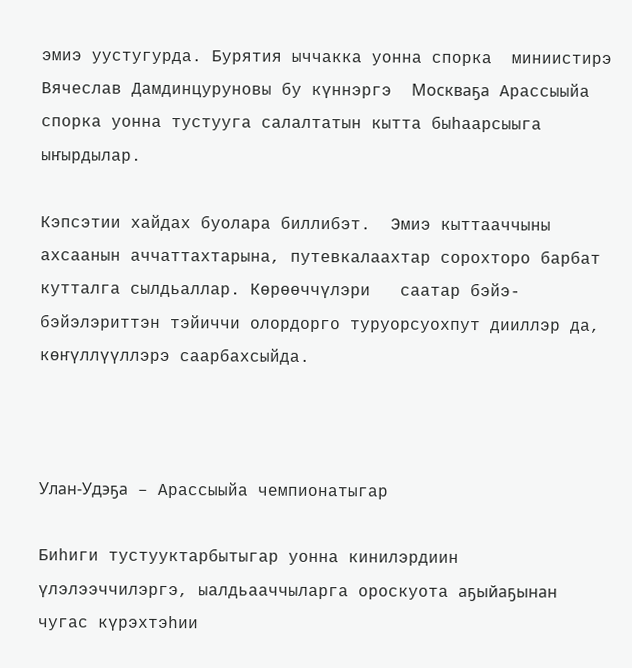эмиэ уустугурда. Бурятия ыччакка уонна спорка  миниистирэ Вячеслав Дамдинцуруновы бу күннэргэ  Москваҕа Арассыыйа спорка уонна тустууга салалтатын кытта быһаарсыыга ыҥырдылар.

Кэпсэтии хайдах буолара биллибэт.  Эмиэ кыттааччыны ахсаанын аччаттахтарына, путевкалаахтар сорохторо барбат кутталга сылдьаллар. Көрөөччүлэри   саатар бэйэ-бэйэлэриттэн тэйиччи олордорго туруорсуохпут дииллэр да, көҥүллүүллэрэ саарбахсыйда.



Улан-Удэҕа – Арассыыйа чемпионатыгар

Биһиги тустууктарбытыгар уонна кинилэрдиин үлэлээччилэргэ, ыалдьааччыларга ороскуота аҕыйаҕынан чугас күрэхтэһии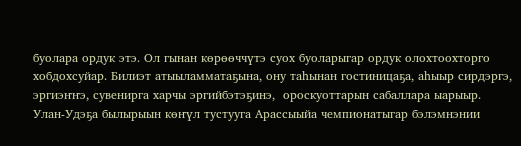буолара ордук этэ. Ол гынан көрөөччүтэ суох буоларыгар ордук олохтоохторго хобдохсуйар. Билиэт атыыламматаҕына, ону таһынан гостиницаҕа, аһыыр сирдэргэ, эргиэҥҥэ, сувенирга харчы эргийбэтэҕинэ,  ороскуоттарын сабаллара ыарыыр. Улан-Удэҕа былырыын көҥүл тустууга Арассыыйа чемпионатыгар бэлэмнэнии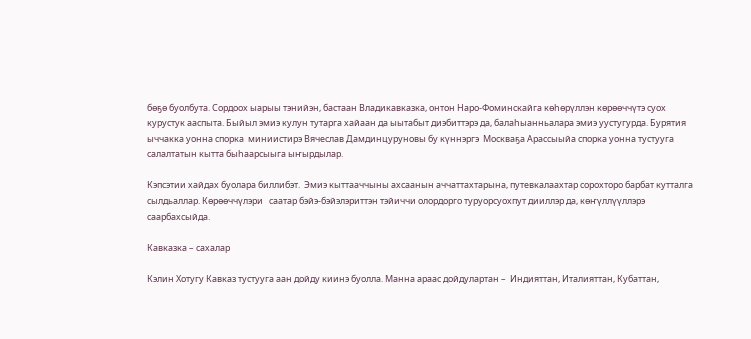бөҕө буолбута. Сордоох ыарыы тэнийэн, бастаан Владикавказка, онтон Наро-Фоминскайга көһөрүллэн көрөөччүтэ суох курустук ааспыта. Быйыл эмиэ кулун тутарга хайаан да ыытабыт диэбиттэрэ да, балаһыанньалара эмиэ уустугурда. Бурятия ыччакка уонна спорка  миниистирэ Вячеслав Дамдинцуруновы бу күннэргэ  Москваҕа Арассыыйа спорка уонна тустууга салалтатын кытта быһаарсыыга ыҥырдылар.

Кэпсэтии хайдах буолара биллибэт.  Эмиэ кыттааччыны ахсаанын аччаттахтарына, путевкалаахтар сорохторо барбат кутталга сылдьаллар. Көрөөччүлэри   саатар бэйэ-бэйэлэриттэн тэйиччи олордорго туруорсуохпут дииллэр да, көҥүллүүллэрэ саарбахсыйда.

Кавказка – сахалар

Кэлин Хотугу Кавказ тустууга аан дойду киинэ буолла. Манна араас дойдулартан –  Индияттан, Италияттан, Кубаттан,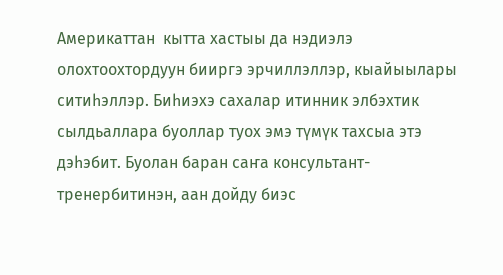Америкаттан  кытта хастыы да нэдиэлэ олохтоохтордуун бииргэ эрчиллэллэр, кыайыылары ситиһэллэр. Биһиэхэ сахалар итинник элбэхтик  сылдьаллара буоллар туох эмэ түмүк тахсыа этэ дэһэбит. Буолан баран саҥа консультант-тренербитинэн, аан дойду биэс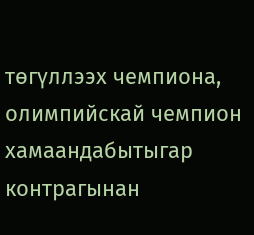төгүллээх чемпиона, олимпийскай чемпион хамаандабытыгар контрагынан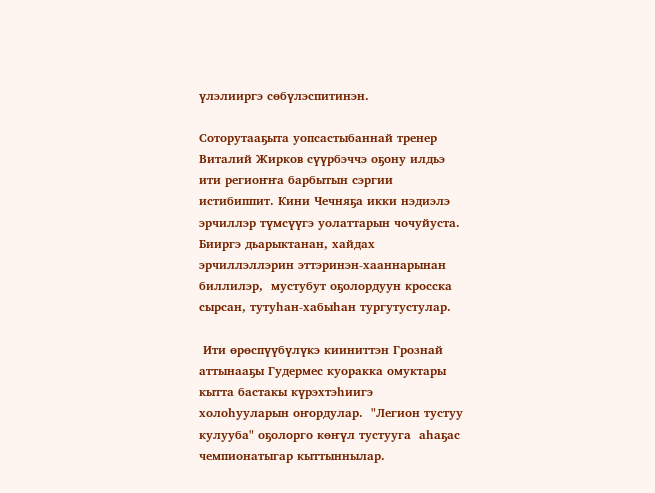үлэлииргэ сөбүлэспитинэн.

Соторутааҕыта уопсастыбаннай тренер  Виталий Жирков сүүрбэччэ оҕону илдьэ ити региоҥҥа барбытын сэргии истибиппит. Кини Чечняҕа икки нэдиэлэ эрчиллэр түмсүүгэ уолаттарын чочуйуста. Бииргэ дьарыктанан, хайдах эрчиллэллэрин эттэринэн-хааннарынан биллилэр,  мустубут оҕолордуун кросска сырсан, тутуһан-хабыһан тургутустулар.

 Ити өрөспүүбүлүкэ кииниттэн Грознай аттынааҕы Гудермес куоракка омуктары кытта бастакы күрэхтэһиигэ холоһууларын оҥордулар.  "Легион тустуу кулууба" оҕолорго көҥүл тустууга  аһаҕас чемпионатыгар кыттыннылар.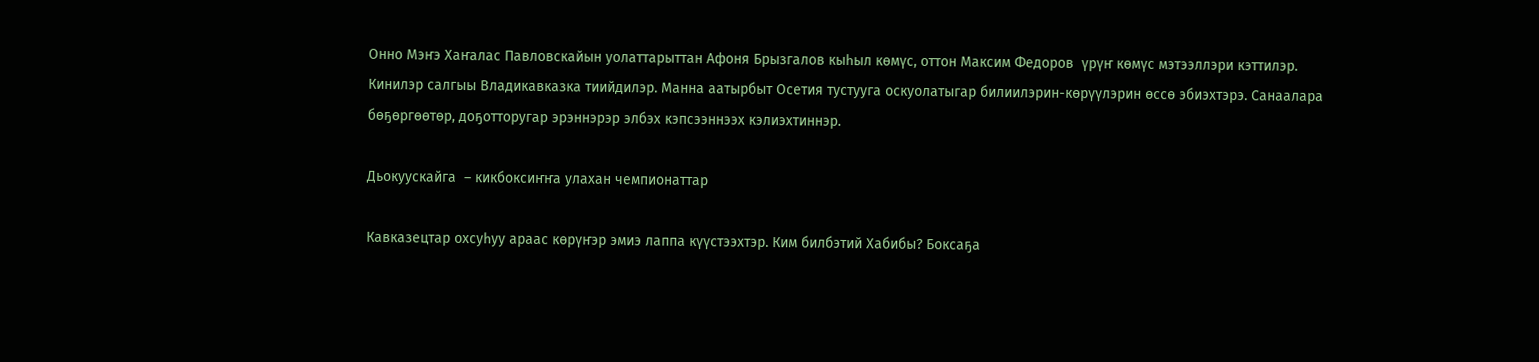Онно Мэҥэ Хаҥалас Павловскайын уолаттарыттан Афоня Брызгалов кыһыл көмүс, оттон Максим Федоров  үрүҥ көмүс мэтээллэри кэттилэр. Кинилэр салгыы Владикавказка тиийдилэр. Манна аатырбыт Осетия тустууга оскуолатыгар билиилэрин-көрүүлэрин өссө эбиэхтэрэ. Санаалара бөҕөргөөтөр, доҕотторугар эрэннэрэр элбэх кэпсээннээх кэлиэхтиннэр.

Дьокуускайга  – кикбоксиҥҥа улахан чемпионаттар

Кавказецтар охсуһуу араас көрүҥэр эмиэ лаппа күүстээхтэр. Ким билбэтий Хабибы? Боксаҕа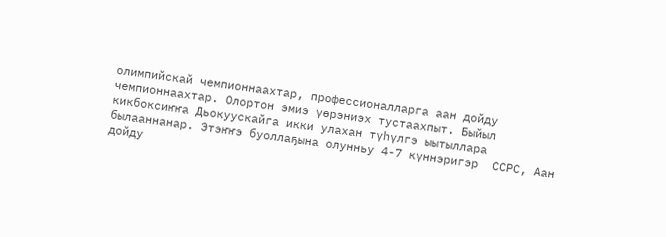олимпийскай чемпионнаахтар, профессионалларга аан дойду чемпионнаахтар. Олортон эмиэ үөрэниэх тустаахпыт. Быйыл кикбоксиҥҥа Дьокуускайга икки улахан түһүлгэ ыытыллара былааннанар. Этэҥҥэ буоллаҕына олунньу 4-7 күннэригэр  ССРС, Аан дойду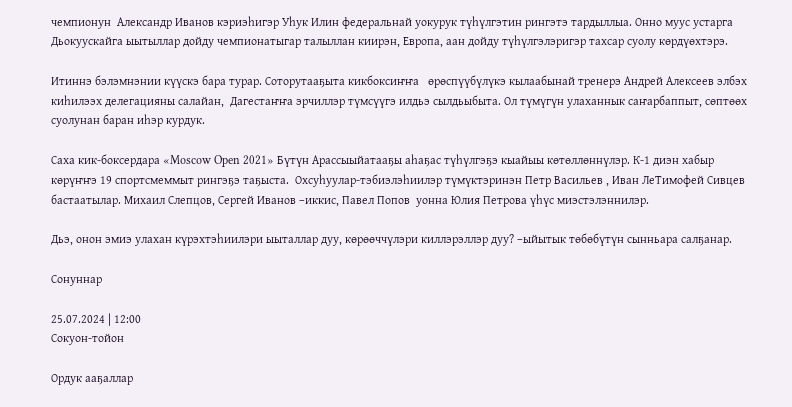чемпионун  Александр Иванов кэриэһигэр Уһук Илин федеральнай уокурук түһүлгэтин рингэтэ тардыллыа. Онно муус устарга Дьокуускайга ыытыллар дойду чемпионатыгар талыллан киирэн, Европа, аан дойду түһүлгэлэригэр тахсар суолу көрдүөхтэрэ.

Итиннэ бэлэмнэнии күүскэ бара турар. Соторутааҕыта кикбоксиҥҥа   өрөспүүбүлүкэ кылаабынай тренерэ Андрей Алексеев элбэх киһилээх делегацияны салайан,  Дагестаҥҥа эрчиллэр түмсүүгэ илдьэ сылдьыбыта. Ол түмүгүн улаханнык саҥарбаппыт, сөптөөх суолунан баран иһэр курдук.

Саха кик-боксердара «Moscow Open 2021» Бүтүн Арассыыйатааҕы аһаҕас түһүлгэҕэ кыайыы көтөллөннүлэр. К-1 диэн хабыр көрүҥҥэ 19 спортсмеммыт рингэҕэ таҕыста.  Охсуһуулар-тэбиэлэһиилэр түмүктэринэн Петр Васильев , Иван ЛеТимофей Сивцев бастаатылар. Михаил Слепцов, Сергей Иванов –иккис, Павел Попов  уонна Юлия Петрова үһүс миэстэлэннилэр.

Дьэ, онон эмиэ улахан күрэхтэһиилэри ыыталлар дуу, көрөөччүлэри киллэрэллэр дуу? –ыйытык төбөбүтүн сынньара салҕанар.

Сонуннар

25.07.2024 | 12:00
Сокуон-тойон

Ордук ааҕаллар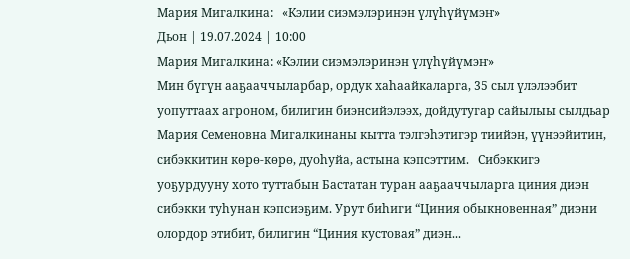Мария Мигалкина:   «Кэлии сиэмэлэринэн үлүһүйүмэҥ»
Дьон | 19.07.2024 | 10:00
Мария Мигалкина: «Кэлии сиэмэлэринэн үлүһүйүмэҥ»
Мин бүгүн ааҕааччыларбар, ордук хаһаайкаларга, 35 сыл үлэлээбит уопуттаах агроном, билигин биэнсийэлээх, дойдутугар сайылыы сылдьар Мария Семеновна Мигалкинаны кытта тэлгэһэтигэр тиийэн, үүнээйитин, сибэккитин көрө-көрө, дуоһуйа, астына кэпсэттим.   Сибэккигэ уоҕурдууну хото туттабын Бастатан туран ааҕааччыларга циния диэн сибэкки туһунан кэпсиэҕим. Урут биһиги “Циния обыкновенная” диэни олордор этибит, билигин “Циния кустовая” диэн...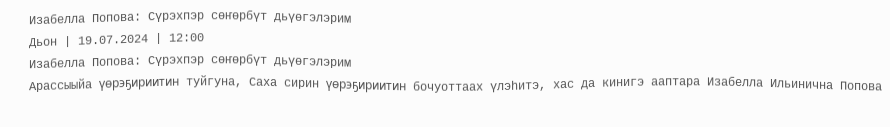Изабелла Попова: Сүрэхпэр сөҥөрбүт дьүөгэлэрим
Дьон | 19.07.2024 | 12:00
Изабелла Попова: Сүрэхпэр сөҥөрбүт дьүөгэлэрим
Арассыыйа үөрэҕириитин туйгуна, Саха сирин үөрэҕириитин бочуоттаах үлэһитэ, хас да кинигэ ааптара Изабелла Ильинична Попова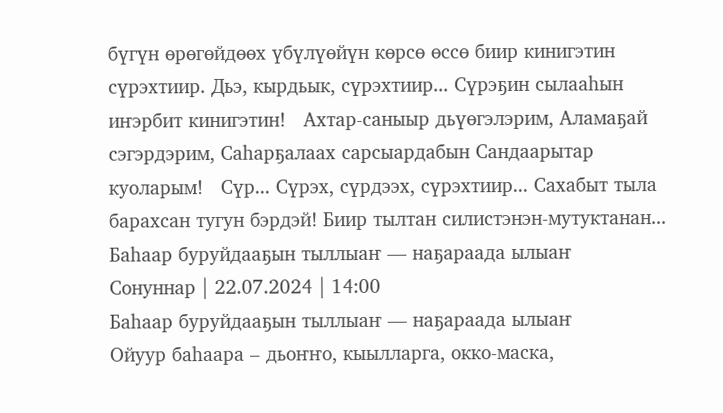бүгүн өрөгөйдөөх үбүлүөйүн көрсө өссө биир кинигэтин сүрэхтиир. Дьэ, кырдьык, сүрэхтиир... Сүрэҕин сылааһын иҥэрбит кинигэтин!   Ахтар-саныыр дьүөгэлэрим, Аламаҕай сэгэрдэрим, Саһарҕалаах сарсыардабын Сандаарытар куоларым!   Сүр... Сүрэх, сүрдээх, сүрэхтиир... Сахабыт тыла барахсан тугун бэрдэй! Биир тылтан силистэнэн-мутуктанан...
Баһаар буруйдааҕын тыллыаҥ — наҕараада ылыаҥ
Сонуннар | 22.07.2024 | 14:00
Баһаар буруйдааҕын тыллыаҥ — наҕараада ылыаҥ
Ойуур баһаара – дьоҥҥо, кыылларга, окко-маска,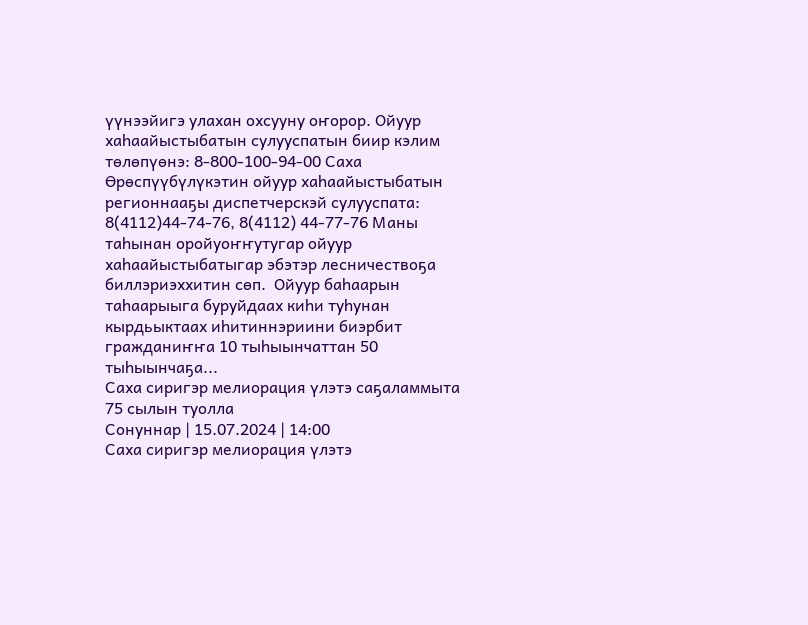үүнээйигэ улахан охсууну оҥорор. Ойуур хаһаайыстыбатын сулууспатын биир кэлим төлөпүөнэ: 8-800-100-94-00 Саха Өрөспүүбүлүкэтин ойуур хаһаайыстыбатын регионнааҕы диспетчерскэй сулууспата: 8(4112)44-74-76, 8(4112) 44-77-76 Маны таһынан оройуоҥҥутугар ойуур хаһаайыстыбатыгар эбэтэр лесничествоҕа биллэриэххитин сөп.  Ойуур баһаарын таһаарыыга буруйдаах киһи туһунан кырдьыктаах иһитиннэриини биэрбит гражданиҥҥа 10 тыһыынчаттан 50 тыһыынчаҕа...
Саха сиригэр мелиорация үлэтэ саҕаламмыта 75 сылын туолла
Сонуннар | 15.07.2024 | 14:00
Саха сиригэр мелиорация үлэтэ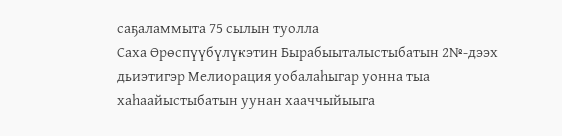саҕаламмыта 75 сылын туолла
Саха Өрөспүүбүлүкэтин Бырабыыталыстыбатын 2№-дээх дьиэтигэр Мелиорация уобалаһыгар уонна тыа хаһаайыстыбатын уунан хааччыйыыга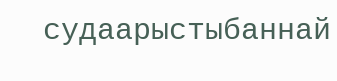судаарыстыбаннай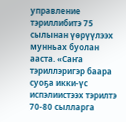управление тэриллибитэ 75 сылынан үөрүүлээх мунньах буолан ааста. «Саҥа тэриллэригэр баара суоҕа икки-үс испэлиистээх тэрилтэ 70-80 сылларга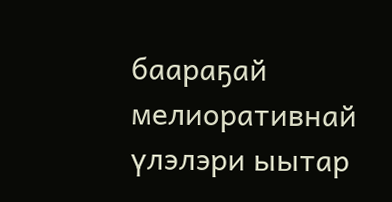баараҕай мелиоративнай үлэлэри ыытар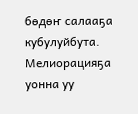бөдөҥ салааҕа кубулуйбута. Мелиорацияҕа уонна уу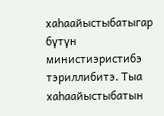хаһаайыстыбатыгар бүтүн министиэристибэ тэриллибитэ. Тыа хаһаайыстыбатын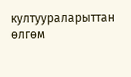култуураларыттан өлгөм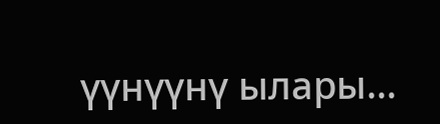үүнүүнү ылары...